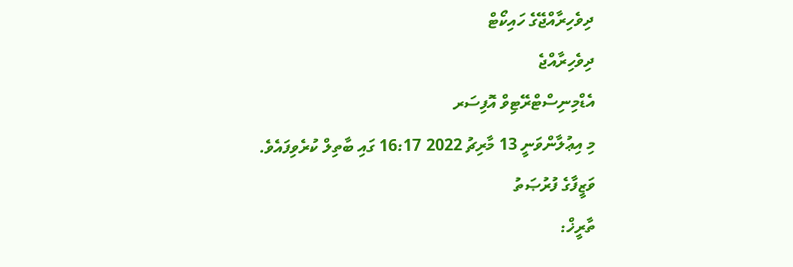ދިވެހިރާއްޖޭގެ ހައިކޯޓް
ދިވެހިރާއްޖެ
އެޑްމިނިސްޓްރޭޓިވް އޮފިސަރ
މި އިޢުލާންވަނީ 13 މާރިޗު 2022 16:17 ގައި ބާތިލް ކުރެވިފައެވެ.
ވަޒީފާގެ ފުރުޞަތު
ތާރީޚް: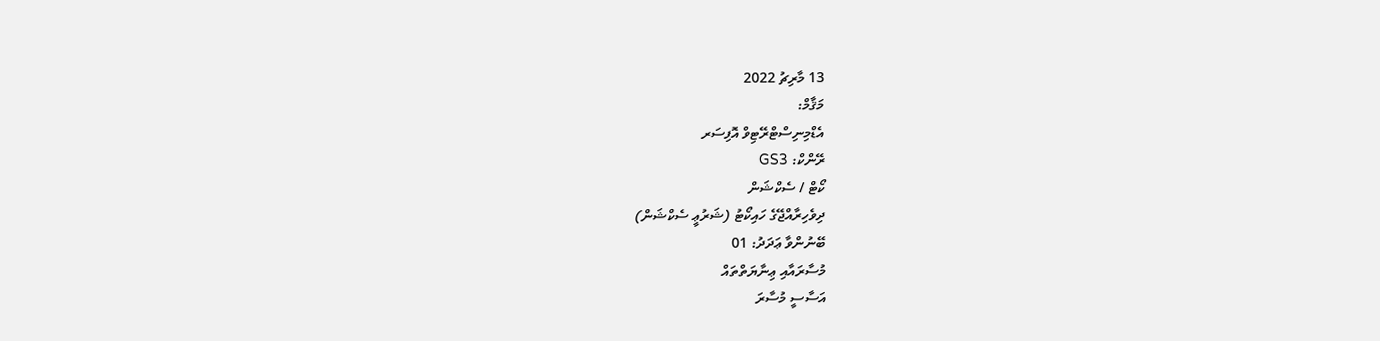13 މާރިޗު 2022
މަޤާމް:
އެޑްމިނިސްޓްރޭޓިވް އޮފިސަރ
ރޭންކް: GS3
ކޯޓް / ސެކްޝަން
ދިވެހިރާއްޖޭގެ ހައިކޯޓު (ޝަރުޢީ ސެކްޝަން)
ބޭނުންވާ ޢަދަދު: 01
މުސާރައާއި ޢިނާޔަތްތައް
އަސާސީ މުސާރަ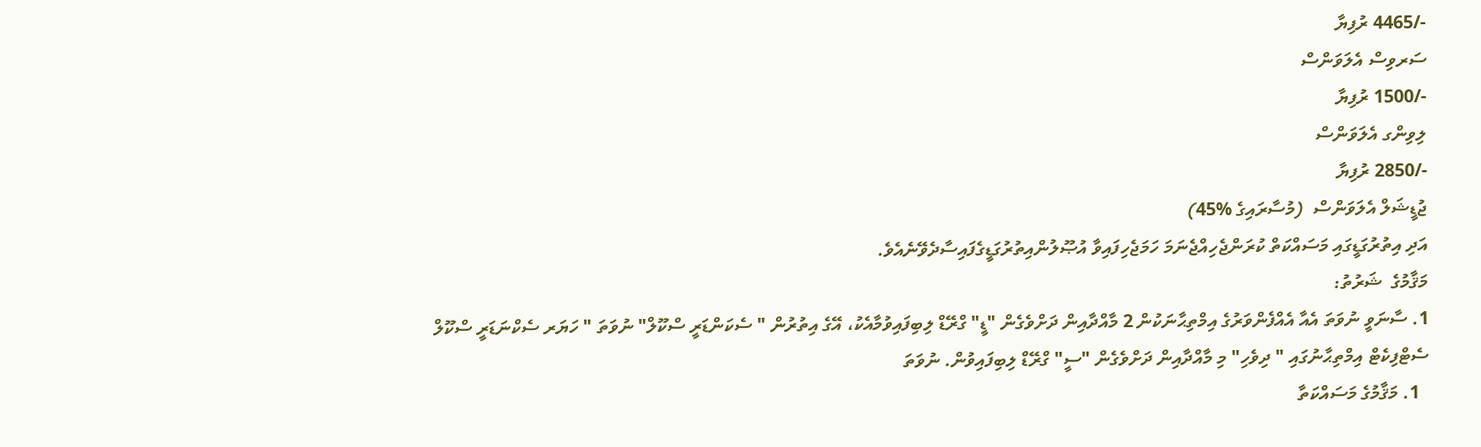-/4465 ރުފިޔާ
ސަރވިސް އެލަވަންސް
-/1500 ރުފިޔާ
ލިވިންގ އެލަވަންސް
-/2850 ރުފިޔާ
ޖުޑީޝަލް އެލަވަންސް  (މުސާރައިގެ %45)
އަދި އިތުރުގަޑީގައި މަސައްކަތް ކުރަންޖެހިއްޖެނަމަ ހަމަޖެހިފައިވާ އުޞޫލުންއިތުރުގަޑީގެފައިސާދެވޭނެއެވެ.
މަޤާމުގެ  ޝަރުތު:
1. ސާނަވީ ނުވަތަ އެއާ އެއްފެންވަރުގެ އިމްތިޙާނަކުން 2 މާއްދާއިން ދަށްވެގެން "ޑީ" ގްރޭޑް ލިބިފައިވުމާއެކު، އޭގެ އިތުރުން " ސެކަންޑަރީ ސްކޫލް" ނުވަތަ " ހަޔަރ ސެކްނަޑަރީ ސްކޫލް ސެޓްފިކެޓް އިމްތިޙާނުގައި " ދިވެހި" މި މާއްދާއިން ދަށްވެގެން "ސީ" ގްރޭޑް ލިބިފައިވުން. ނުވަތަ
  1. މަޤާމުގެ މަސައްކަތާ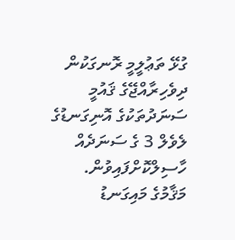ގުޅޭ ތަޢުލީމީ ރޮނގަކުން ދިވެހިރާއްޖޭގެ ޤައުމީ ސަނަދުތަކުގެ އޮނިގަނޑުގެ ލެވެލް 3 ގެ ސަނަދެއް ހާސިލްކޮށްފައިވުން.
މަޤާމުގެ މައިގަނޑު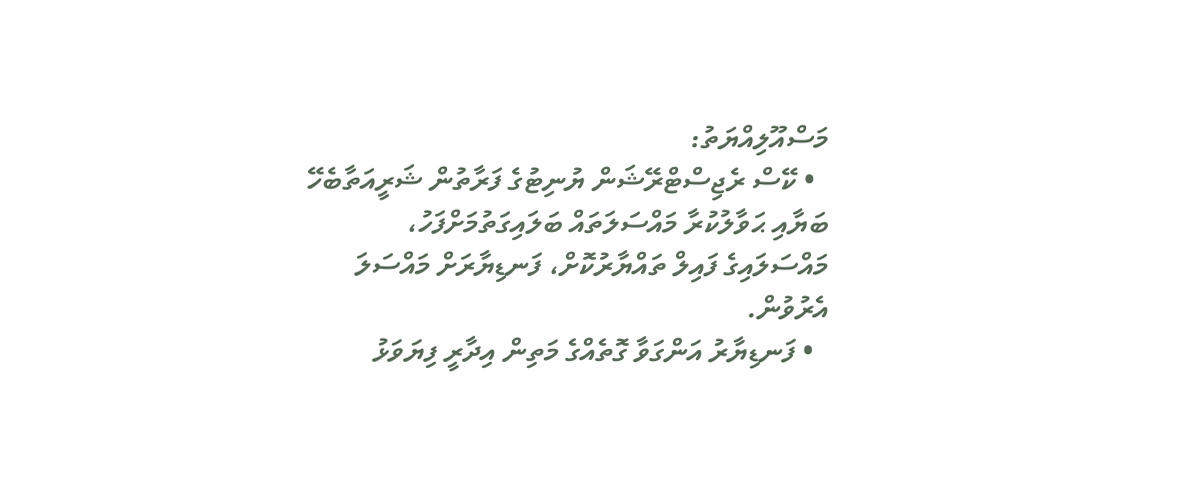މަސްއޫލިއްޔަތު:
  • ކޭސް ރެޖިސްޓްރޭޝަން ޔުނިޓުގެ ފަރާތުން ޝަރީއަތާބެހޭ ބަޔާއި ޙަވާލުކުރާ މައްސަލަތައް ބަލައިގަތުމަށްފަހު، މައްސަލައިގެ ފައިލް ތައްޔާރުކޮށް، ފަނޑިޔާރަށް މައްސަލަ އެރުވުން.
  • ފަނޑިޔާރު އަންގަވާ ގޮތެއްގެ މަތިން އިދާރީ ފިޔަވަޅު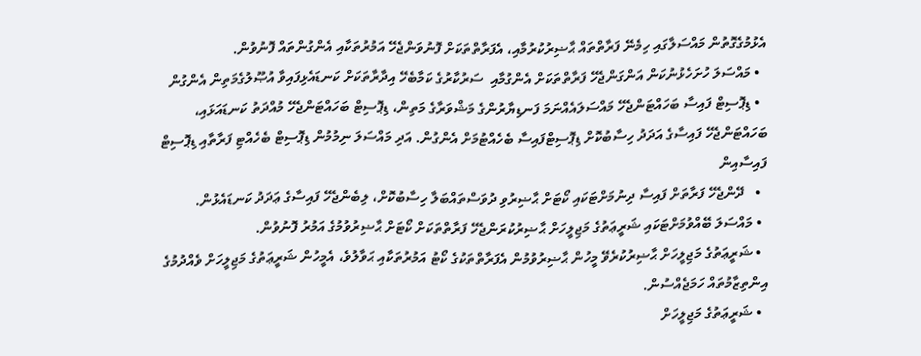އެޅުމުގެގޮތުން މައްސަލާގައި ހިމެނޭ ފަރާތްތައް ޙާޟިރުކުރުމާއި، އެފަރާތްތަކަށް ފޮނުވަންޖެހޭ އަމުރުތަކާއި އެންގުންތައް ފޮނުވުން.
  • މައްސަލަ ހުށަހެޅުނުކަން އަންގަންޖެހޭ ފަރާތްތަކަށް އެންގުމާއި  ސަރުކާރުގެ ކަމާބެހޭ އިދާރާތަކަށް ކަނޑައެޅިފައިވާ އުޞޫލުގެމަތިން އެންގުން
  • ޑިޕޮސިޓް ފައިސާ ބަހައްޓަންޖެހޭ މައްސަލައެއްނަމަ ފަނޑިޔާރުންގެ މަޝްވަރާގެ މަތިން، ޑިޕޮސިޓް ބަހައްޓަންޖެހޭ މުއްދަތު ކަނޑައަޅައި، ބަހައްޓަންޖެހޭ ފައިސާގެ އަދަދު ހިސާބުކޮށް ޑިޕޮސިޓްފައިސާ ބެހެއްޓުމަށް އެންގުން. އަދި މައްސަލަ ނިމުމުން ޑިޕޮސިޓް ބެހެއްޓި ފަރާތާއި ޑިޕޮސިޓް ފައިސާއިން
  •   ދޭންޖެހޭ ފަރާތަށް ފައިސާ ދިނުމަށްޓަކައި ކޯޓަށް ޙާޟިރުވި ދުވަސްތައްބަލާ ހިސާބުކޮށް، ލިބެންޖެހޭ ފައިސާގެ ޢަދަދު ކަނޑައެޅުން.
  • މައްސަލަ ބޭއްވުމަށްޓަކައި ޝަރީޢަތުގެ މަޖިލީހަށް ޙާޟިރުކުރަންޖެހޭ ފަރާތްތަކަށް ކޯޓަށް ޙާޟިރުވުމުގެ އަމުރު ފޮނުވުން.
  • ޝަރީޢަތުގެ މަޖިލީހަށް ޙާޟިރުކުރެވޭ މީހުން ޙާޟިރުވުމުން އެފަރާތްތަކުގެ ކޯޓު އަމުރުތަކާއި ޙަވާލުވެ، އެމީހުން ޝަރީޢަތުގެ މަޖިލީހަށް ވެއްދުމުގެ އިންތިޒާމުތައް ހަމަޖެއްސުން.
  • ޝަރީޢަތުގެ މަޖިލީހަށް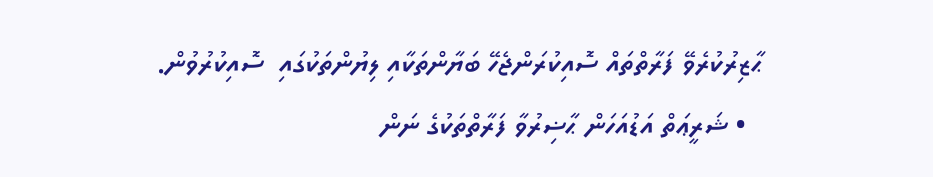ޙާޒިރުކުރެވޭ ފަރާތްތައް ސޮއިކުރަންޖެހޭ ބަޔާންތަކާއި ލިޔުންތަކުގައި  ސޮއިކުރުވުން.
  • ޝަރީޢަތް އަޑުއަހަން ޙާޟިރުވާ ފަރާތްތަކުގެ ނަން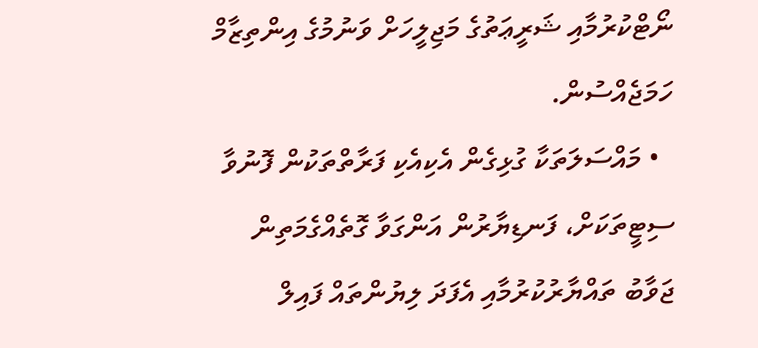ނޯޓްކުރުމާއި ޝަރީޢަތުގެ މަޖިލީހަށް ވަނުމުގެ އިންތިޒާމް ހަމަޖެއްސުން.
  • މައްސަލަތަކާ ގުޅިގެން އެކިއެކި ފަރާތްތަކުން ފޮނުވާ ސިޓީތަކަށް، ފަނޑިޔާރުން އަންގަވާ ގޮތެއްގެމަތިން ޖަވާބު ތައްޔާރުކުރުމާއި އެފަދަ ލިޔުންތައް ފައިލް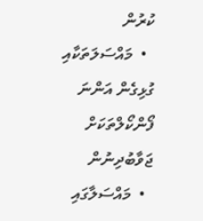ކުރުން
  •  މައްސަލަތަކާއި ގުޅިގެން އަންނަ ފޯންކޯލްތަކަށް ޖަވާބުދިނުން
  •  މައްސަލާގައި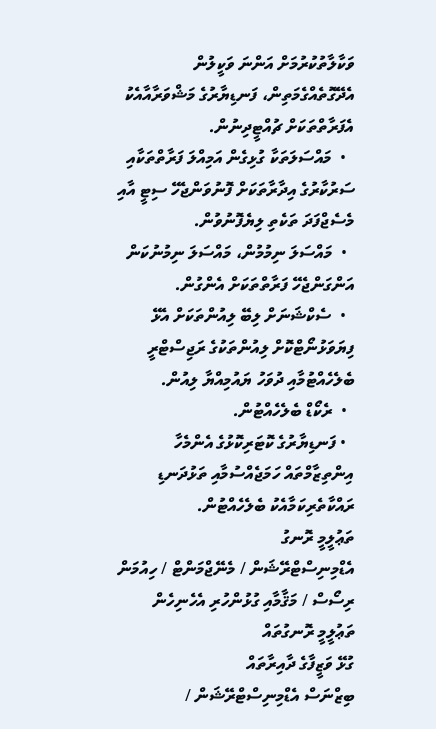ވަކާލާތުކުރުމަށް އަންނަ ވަކީލުން އެދޭގޮތެއްގެމަތިން، ފަނޑިޔާރުގެ މަޝްވަރާއާއެކު އެފަރާތްތަކަށް ޗުއްޓީދިނުން.
  •  މައްސަލަތަކާ ގުޅިގެން އަމިއްލަ ފަރާތްތަކާއި ސަރުކާރުގެ އިދާރާތަކަށް ފޮނުވަންޖެހޭ ސިޓީ އާއި މެސެޖްފަދަ ތަކެތި ލިޔެފޮނުވުން.
  •  މައްސަލަ ނިމުމުން، މައްސަލަ ނިމުނުކަން އަންގަންޖެހޭ ފަރާތްތަކަށް އެންގުން.
  •  ސެކްޝަނަށް ލިބޭ ލިއުންތަކަށް އެޅޭ ފިޔަވަޅުނޯޓްކޮށް ލިއުންތަކުގެ ރަޖިސްޓްރީ ބެލެހެއްޓުމާއި ދުވަހު ޔައުމިއްޔާ ލިއުން.
  •  ރެކޯޑް ބެލެހެއްޓުން.
  • ފަނޑިޔާރުގެ ކޮޓަރިކޮޅުގެ އެންމެހާ އިންތިޒާމްތައް ހަމަޖެއްސުމާއި ތަޅުދަނޑި ރައްކާތެރިކަމާއެކު ބެލެހެއްޓުން.
ތަޢުލީމީ ރޮނގު
އެޑްމިނިސްޓްރޭޝަން / މެނޭޖްމަންޓް / ހިއުމަން ރިސޯސް / މަޤާމާއި ގުޅުންހުރި އެހެނިހެން ތަޢުލީމީ ރޮނގުތައް
ގުޅޭ ވަޒީފާގެ ދާއިރާތައް
ބިޒްނަސް އެޑްމިނިސްޓްރޭޝަން /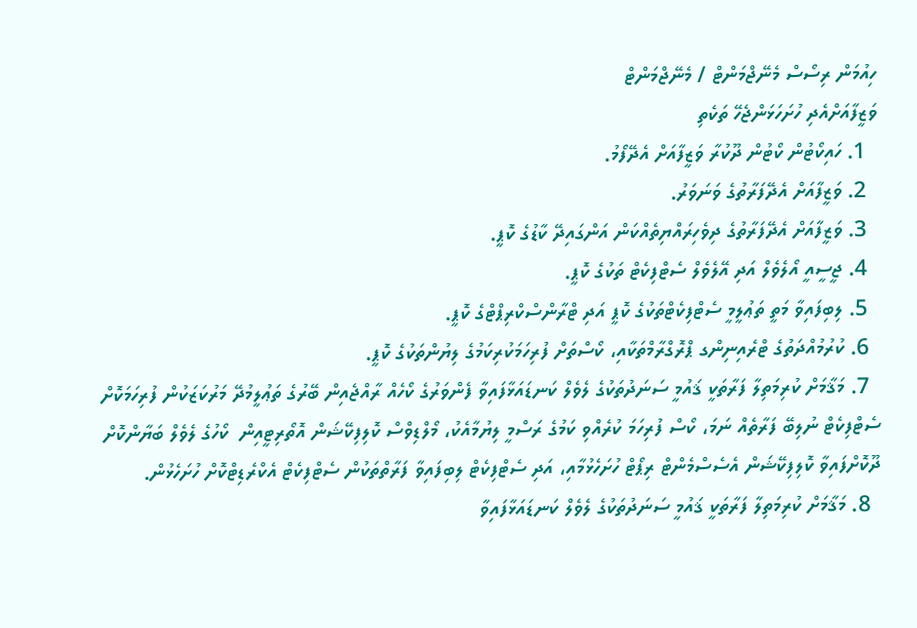ހިއުމަން ރިސޯސް މެނޭޖްމަންޓް / މެނޭޖްމަންޓް
ވަޒީފާއަށްއެދި ހުށަހަޅަންޖެހޭ ތަކެތި
  1. ހައިކޯޓުން ކޯޓުން ދޫކުރާ ވަޒީފާއަށް އެދޭފޯމު.
  2. ވަޒީފާއަށް އެދޭފަރާތުގެ ވަނަވަރު.
  3. ވަޒީފާއަށް އެދޭފަރާތުގެ ދިވެހިރައްޔިތެއްކަން އަންގައިދޭ ކާޑުގެ ކޮޕީ.
  4. ޖީސީއީ އޯލެވެލް އަދި އޭލެވެލް ސެޓްފިކެޓް ތަކުގެ ކޮޕީ.
  5. ލިބިފައިވާ މަތީ ތަޢުލީމީ ސެޓްފިކެޓްތަކުގެ ކޮޕީ އަދި ޓްރާންސްކްރިޕްޓްގެ ކޮޕީ.
  6. ކުރުމުއްދަތުގެ ޓްރެއިނިންގ ޕްރޮގްރާމްތަކާއި، ކޯސްތަށް ފުރިހަމަކުރިކަމުގެ ލިޔުންތަކުގެ ކޮޕީ.
  7. މަޤާމަށް ކުރިމަތިލާ ފަރާތަކީ ޤައުމީ ސަނަދުތަކުގެ ލެވެލް ކަނޑައަޅާފައިވާ ފެންވަރުގެ ކޯހެއް ރާއްޖެއިން ބޭރުގެ ތަޢުލީމުދޭ މަރުކަޒަކުން ފުރިހަމަކޮށް ސެޓްފިކެޓް ނުލިބޭ ފަރާތެއް ނަމަ، ކޯސް ފުރިހަމަ ކުރެއްވި ކަމުގެ ރަސްމީ ލިޔުމާއެކު، މޯލްޑިވްސް ކޮލިފިކޭޝަން އޮތޯރިޓީއިން  ކޯހުގެ ލެވެލް ބަޔާންކޮށް ދޫކޮށްފައިވާ ކޮލިފިކޭޝަން އެސެސްމެންޓް ރިޕޯޓް ހުށަހެޅުމާއި، އަދި ސެޓްފިކެޓް ލިބިފައިވާ ފަރާތްތަކުން ސެޓްފިކެޓް އެކްރެޑިޓްކޮށް ހުށަހެޅުން.
  8. މަޤާމަށް ކުރިމަތިލާ ފަރާތަކީ ޤައުމީ ސަނަދުތަކުގެ ލެވެލް ކަނޑައަޅާފައިވާ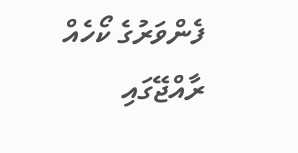ފެންވަރުގެ ކޯހެއް ރާއްޖޭގައި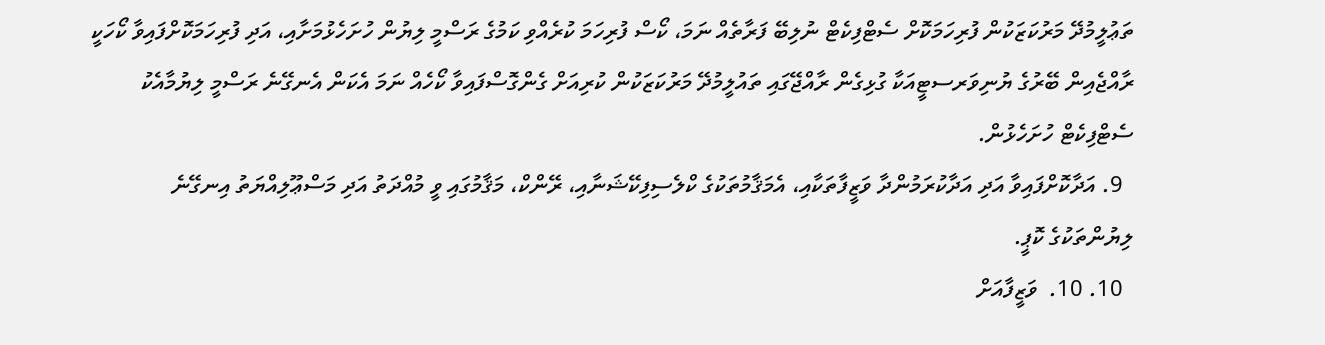ތަޢުލީމުދޭ މަރުކަޒަކުން ފުރިހަމަކޮށް ސެޓްފިކެޓް ނުލިބޭ ފަރާތެއް ނަމަ، ކޯސް ފުރިހަމަ ކުރެއްވި ކަމުގެ ރަސްމީ ލިޔުން ހުށަހެޅުމަށާއި، އަދި ފުރިހަމަކޮށްފައިވާ ކޯހަކީ ރާއްޖެއިން ބޭރުގެ ޔުނިވަރސޓީއަކާ ގުޅިގެން ރާއްޖޭގައި ތައުލީމުދޭ މަރުކަޒަކުން ކުރިއަށް ގެންގޮސްފައިވާ ކޯހެއް ނަމަ އެކަން އެނގޭނެ ރަސްމީ ލިޔުމާއެކު ސެޓްފިކެޓް ހުށަހެޅުން.
  9. އަދާކޮށްފައިވާ އަދި އަދާކުރަމުންދާ ވަޒީފާތަކާއި، އެމަޤާމުތަކުގެ ކްލެސިފިކޭޝަނާއި، ރޭންކް، މަޤާމުގައި ވީ މުއްދަތު އަދި މަސްޢޫލިއްޔަތު އިނގޭނެ ލިޔުންތަކުގެ ކޮޕީ.
  10. 10.  ވަޒީފާއަށް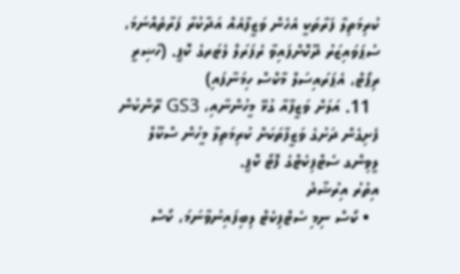ކުރިމަތިލާ ފަރާތަކީ އެހެން ވަޒީފާއެއް އަދާކުރާ ފަރާތެއްނަމަ، ސުޕަވައިޒަރު ދޫކޮށްފައިވާ ރެފަރަލް ލެޓަރގެ ކޮޕީ. (ހާޟިރީ ރިޕޯޓް، އެޕަރައިސަލް މާކްސް ހިމަނާފައި)
  11. އަލަށް ވަޒީފާއާ ގުޅޭ މީހުންނާއި، GS3 ރޭންކުން ފެށިގެން ދަށުގެ ވަޒީފާތަކަށް ކުރިމަތިލާ މީހުން ސްކޫލް ލީވިންގ ސެޓްފިކެޓްގެ ފޮޓޯ ކޮޕީ.
އިތުރު އިރުޝާދު
  • ކޯސް ނިމި ސެޓްފިކެޓް ލިބިފައިނުވާނަމަ، ކޯސް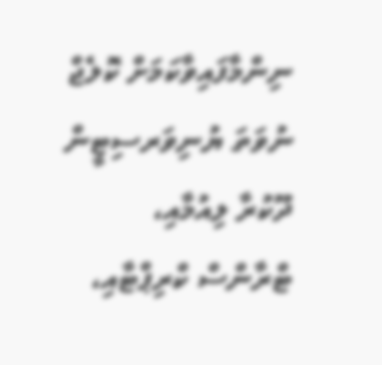ނިންމާފައިވާކަމަށް ކޮލެޖް ނުވަތަ ޔުނިވަރސިޓީން ދޫކުރާ ލިއުމާއި، ޓްރާންސް ކްރިޕްޓާއި،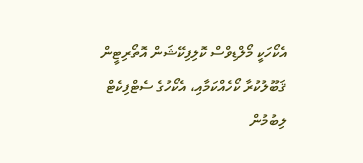އެކޯހަކީ މޯލްޑިވްސް ކޮލިފިކޭޝަން އޮތޯރިޓީން ޤަބޫލުކުރާ ކޯހެއްކަމާއި، އެކޯހުގެ ސެޓްފިކެޓް ލިބުމުން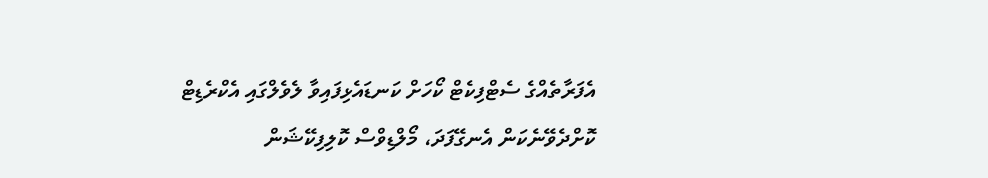އެފަރާތެއްގެ ސެޓްފިކެޓް ކޯހަށް ކަނޑައެޅިފައިވާ ލެވެލްގައި އެކްރެޑިޓް ކޮށްދެވޭނެކަން އެނގޭފަދަ، މޯލްޑިވްސް ކޮލިފިކޭޝަން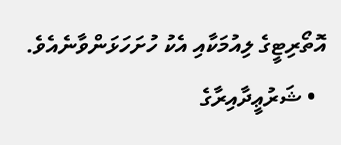އޮތޯރިޓީގެ ލިއުމަކާއި އެކު ހުށަހަޅަންވާނެއެވެ.
  • ޝަރުޢީދާއިރާގެ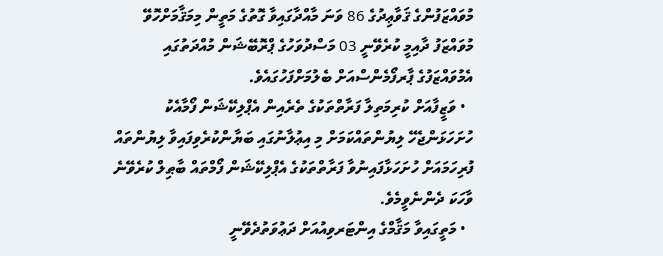މުވައްޒަފުންގެ ޤަވާޢިދުގެ 86 ވަނަ މާއްދާގައިވާ ގޮތުގެ މަތީން މިމަޤާމަށްހޮވޭ މުވައްޒަފު ދާއިމީ ކުރެވޭނީ 03 މަސްދުވަހުގެ ޕްރޮބޭޝަން މުއްދަތުގައި އެމުވައްޒަފުގެ ޕާރފޯމެންސްއަށް ބެލުމަށްފަހުގައެވެ.
  • ވަޒީފާއަށް ކުރިމަތިލާ ފަރާތްތަކުގެ ތެރެއިން އެޕްލިކޭޝަން ފޯމާއެކު ހުށަހަޅަންޖެހޭ ލިޔުންތައްކަމަށް މި އިޢުލާނުގައި ބަޔާންކުރެވިފައިވާ ލިޔުންތައް ފުރިހަމައަށް ހުށަހަޅާފައިނުވާ ފަރާތްތަކުގެ އެޕްލިކޭޝަން ފޯމްތައް ބާޠިލް ކުރެވޭނެ ވާހަކަ ދެންނެވީމެވެ.
  • މަތީގައިވާ މަޤާމްގެ އިންޓަރވިއުއަށް ދަޢުވަތުދެވޭނީ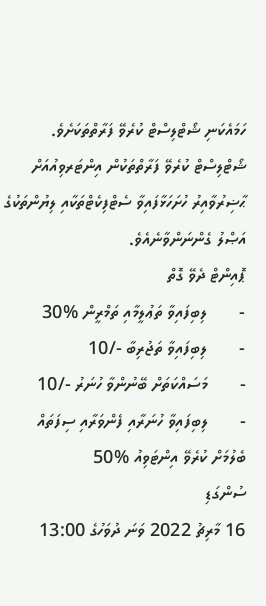ހަމައެކަނި ޝޯޓްލިސްޓް ކުރެވޭ ފަރާތްތަކަށެވެ. ޝޯޓްލިސްޓް ކުރެވޭ ފަރާތްތަކުން އިންޓަރވިއުއަށް ޙާޟިރުވާއިރު ހުށަހަޅާފައިވާ ސެޓްފިކެޓްތަކާއި ލިޔުންތަކުގެ އަޞްލު ގެންނަންވާނެއެވެ.
ޕޮއިންޓް ދެވޭ ގޮތް
-       ލިބިފައިވާ ތަޢުލީމާއި ތަމްރީން %30
-       ލިބިފައިވާ ތަޖުރިބާ -/10
-       މަސައްކަތަށް ބޭނުންވާ ހުނަރު -/10
-       ލިބިފައިވާ ހުނަރާއި ފެންވަރާއި ސިފަތައް ބެލުމަށް ކުރެވޭ އިންޓަވިއު %50
ސުންގަޑި
16 މާރިޗު 2022 ވަނަ ދުވަހުގެ 13:00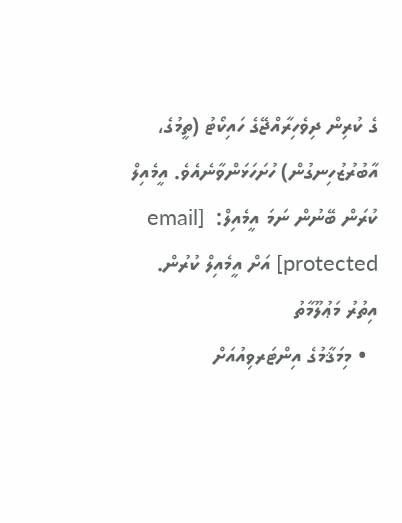ގެ ކުރިން ދިވެހިރާއްޖޭގެ ހައިކޯޓު (ތީމުގެ، އާބުރުޒުހިނގުން) ހުށަހަޅަންވާނެއެވެ. އީމެއިލް ކުރަން ބޭނުން ނަމަ އީމެއިލް:  [email protected] އަށް އީމެއިލް ކުރުން.
އިތުރު މަޢުލޫމާތު
  • މިމަޤާމުގެ އިންޓަރވިއުއަށް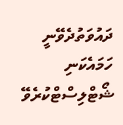ދައުވަތުދެވޭނީ ހަމައެކަނި ޝޯޓްލިސްޓްކުރެވޭ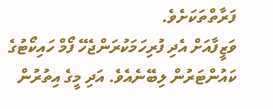ފަރާތްތަކަށެވެ.
ވަޒީފާއަށް އެދި ފުރިހަމަކުރަންޖެހޭ ފޯމް ހައިކޯޓުގެ ކައުންޓަރުން ލިބޭނެއެވެ. އަދި މީގެ އިތުރުން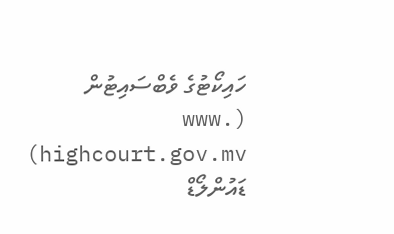ހައިކޯޓުގެ ވެބްސައިޓުން  (www. highcourt.gov.mv) ޑައުންލޯޑް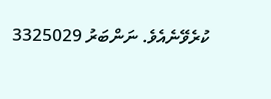ކުރެވޭނެއެވެ. ނަންބަރު 3325029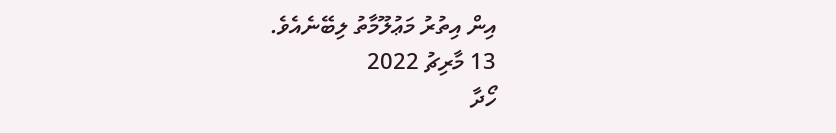އިން އިތުރު މަޢުލޫމާތު ލިބޭނެއެވެ.
13 މާރިޗު 2022
ހޯދާ